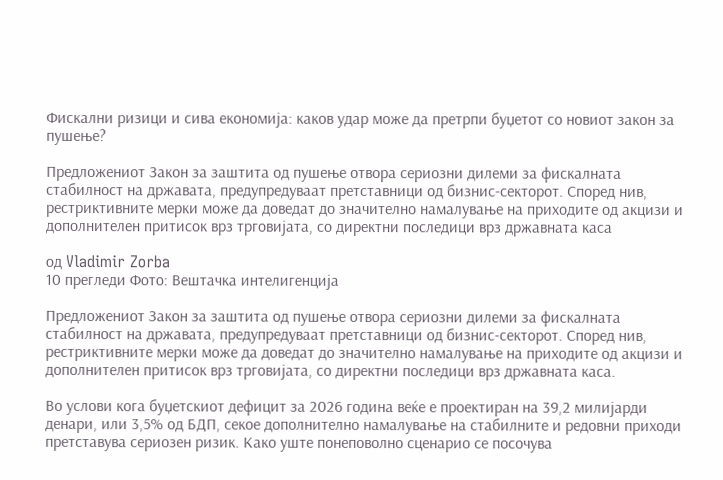Фискални ризици и сива економија: каков удар може да претрпи буџетот со новиот закон за пушење?

Предложениот Закон за заштита од пушење отвора сериозни дилеми за фискалната стабилност на државата, предупредуваат претставници од бизнис-секторот. Според нив, рестриктивните мерки може да доведат до значително намалување на приходите од акцизи и дополнителен притисок врз трговијата, со директни последици врз државната каса

од Vladimir Zorba
10 прегледи Фото: Вештачка интелигенција

Предложениот Закон за заштита од пушење отвора сериозни дилеми за фискалната стабилност на државата, предупредуваат претставници од бизнис-секторот. Според нив, рестриктивните мерки може да доведат до значително намалување на приходите од акцизи и дополнителен притисок врз трговијата, со директни последици врз државната каса.

Во услови кога буџетскиот дефицит за 2026 година веќе е проектиран на 39,2 милијарди денари, или 3,5% од БДП, секое дополнително намалување на стабилните и редовни приходи претставува сериозен ризик. Како уште понеповолно сценарио се посочува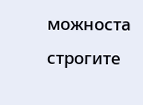можноста строгите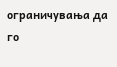ограничувања да го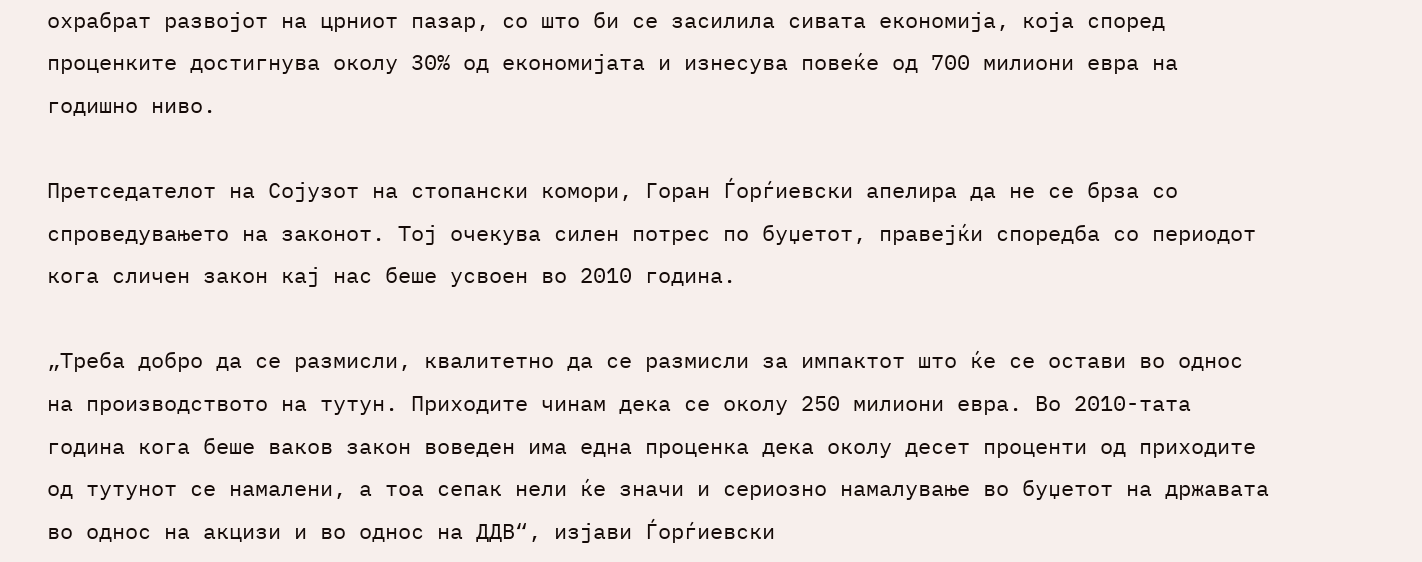охрабрат развојот на црниот пазар, со што би се засилила сивата економија, која според проценките достигнува околу 30% од економијата и изнесува повеќе од 700 милиони евра на годишно ниво.

Претседателот на Сојузот на стопански комори, Горан Ѓорѓиевски апелира да не се брза со спроведувањето на законот. Тој очекува силен потрес по буџетот, правејќи споредба со периодот кога сличен закон кај нас беше усвоен во 2010 година.

„Треба добро да се размисли, квалитетно да се размисли за импактот што ќе се остави во однос на производството на тутун. Приходите чинам дека се околу 250 милиони евра. Во 2010-тата година кога беше ваков закон воведен има една проценка дека околу десет проценти од приходите од тутунот се намалени, а тоа сепак нели ќе значи и сериозно намалување во буџетот на државата во однос на акцизи и во однос на ДДВ“, изјави Ѓорѓиевски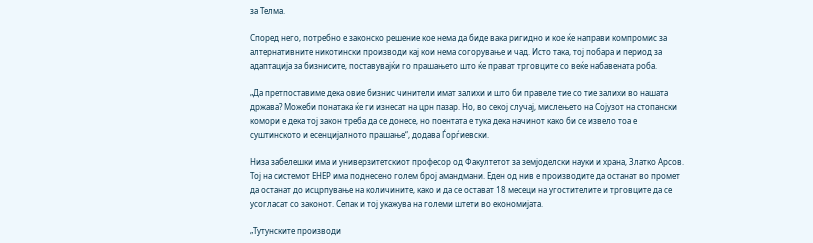за Телма.

Според него, потребно е законско решение кое нема да биде вака ригидно и кое ќе направи компромис за алтернативните никотински производи кај кои нема согорување и чад. Исто така, тој побара и период за адаптација за бизнисите, поставувајќи го прашањето што ќе прават трговците со веќе набавената роба.

„Да претпоставиме дека овие бизнис чинители имат залихи и што би правеле тие со тие залихи во нашата држава? Можеби понатака ќе ги изнесат на црн пазар. Но, во секој случај, мислењето на Сојузот на стопански комори е дека тој закон треба да се донесе, но поентата е тука дека начинот како би се извело тоа е суштинското и есенцијалното прашање“, додава Ѓорѓиевски.

Низа забелешки има и универзитетскиот професор од Факултетот за земјоделски науки и храна, Златко Арсов. Тој на системот ЕНЕР има поднесено голем број амандмани. Еден од нив е производите да останат во промет да останат до исцрпување на количините, како и да се остават 18 месеци на угостителите и трговците да се усогласат со законот. Сепак и тој укажува на големи штети во економијата.

„Тутунските производи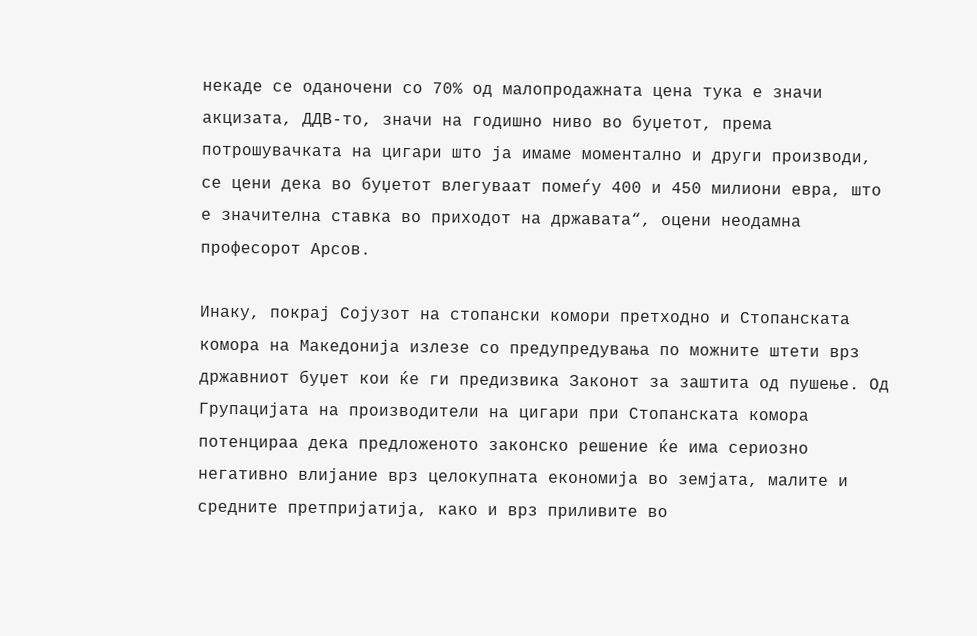некаде се оданочени со 70% од малопродажната цена тука е значи акцизата, ДДВ-то, значи на годишно ниво во буџетот, према потрошувачката на цигари што ја имаме моментално и други производи, се цени дека во буџетот влегуваат помеѓу 400 и 450 милиони евра, што е значителна ставка во приходот на државата“, оцени неодамна професорот Арсов.

Инаку, покрај Сојузот на стопански комори претходно и Стопанската комора на Македонија излезе со предупредувања по можните штети врз државниот буџет кои ќе ги предизвика Законот за заштита од пушење. Од Групацијата на производители на цигари при Стопанската комора потенцираа дека предложеното законско решение ќе има сериозно негативно влијание врз целокупната економија во земјата, малите и средните претпријатија, како и врз приливите во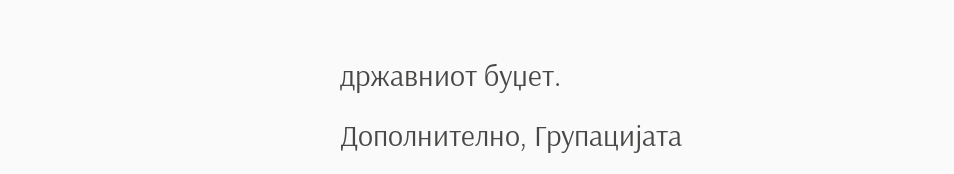државниот буџет. Дополнително, Групацијата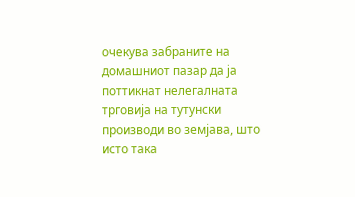очекува забраните на домашниот пазар да ја поттикнат нелегалната трговија на тутунски производи во земјава, што исто така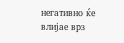негативно ќе влијае врз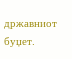државниот буџет.